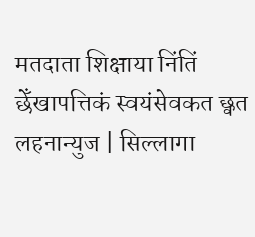मतदाता शिक्षाया निंतिं छेँखापत्तिकं स्वयंसेवकत छ्वत
लहनान्युज | सिल्लागा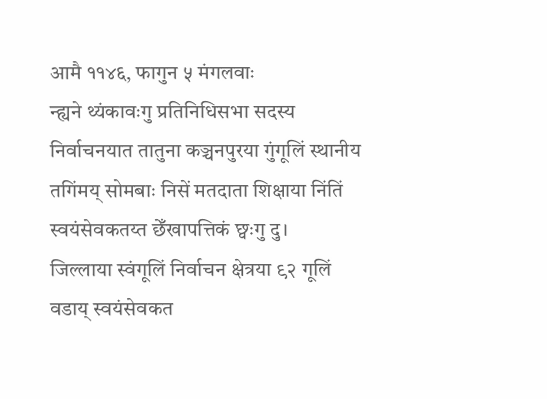आमै ११४६, फागुन ५ मंगलवाः
न्ह्यने थ्यंकावःगु प्रतिनिधिसभा सदस्य निर्वाचनयात तातुना कञ्चनपुरया गुंगूलिं स्थानीय तगिंमय् सोमबाः निसें मतदाता शिक्षाया निंतिं स्वयंसेवकतय्त छेँखापत्तिकं छ्वःगु दु।
जिल्लाया स्वंगूलिं निर्वाचन क्षेत्रया ९२ गूलिं वडाय् स्वयंसेवकत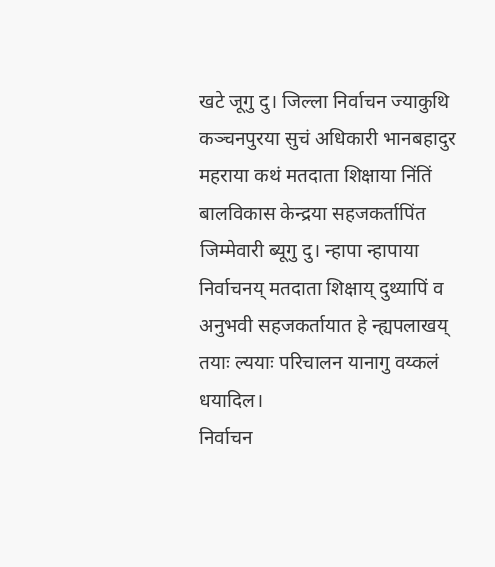खटे जूगु दु। जिल्ला निर्वाचन ज्याकुथि कञ्चनपुरया सुचं अधिकारी भानबहादुर महराया कथं मतदाता शिक्षाया निंतिं बालविकास केन्द्रया सहजकर्तापिंत जिम्मेवारी ब्यूगु दु। न्हापा न्हापाया निर्वाचनय् मतदाता शिक्षाय् दुथ्यापिं व अनुभवी सहजकर्तायात हे न्ह्यपलाखय् तयाः ल्ययाः परिचालन यानागु वय्कलं धयादिल।
निर्वाचन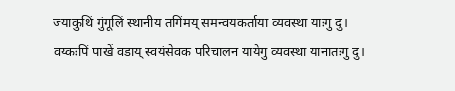ज्याकुथिं गुंगूलिं स्थानीय तगिंमय् समन्वयकर्ताया व्यवस्था याःगु दु। वय्कःपिं पाखें वडाय् स्वयंसेवक परिचालन यायेगु व्यवस्था यानातःगु दु।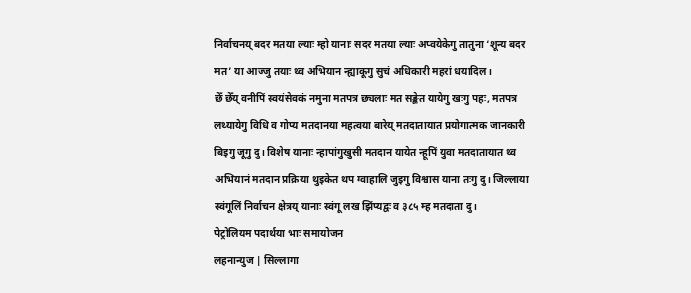निर्वाचनय् बदर मतया ल्याः म्हो यानाः सदर मतया ल्याः अप्वयेकेगु तातुना ‘शून्य बदर मत’ या आज्जु तयाः थ्व अभियान न्ह्याकूगु सुचं अधिकारी महरां धयादिल।
छेँ छेँय् वनीपिं स्वयंसेवकं नमुना मतपत्र छ्यलाः मत सङ्केत यायेगु खःगु पहः, मतपत्र लथ्यायेगु विधि व गोप्य मतदानया महत्वया बारेय् मतदातायात प्रयोगात्मक जानकारी बिइगु जूगु दु। विशेष यानाः न्हापांगुखुसी मतदान यायेत न्हूपिं युवा मतदातायात थ्व अभियानं मतदान प्रक्रिया थुइकेत थप ग्वाहालि जुइगु विश्वास याना तःगु दु। जिल्लाया स्वंगूलिं निर्वाचन क्षेत्रय् यानाः स्वंगू लख झिंप्यद्वः व ३८५ म्ह मतदाता दु।
पेट्रोलियम पदार्थया भाः समायोजन
लहनान्युज | सिल्लागा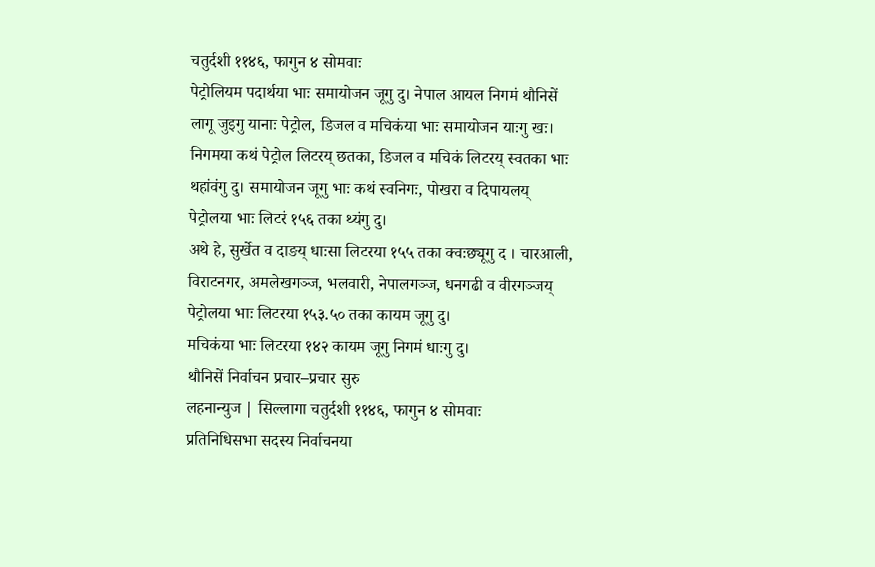चतुर्दशी ११४६, फागुन ४ सोमवाः
पेट्रोलियम पदार्थया भाः समायोजन जूगु दु। नेपाल आयल निगमं थौनिसें लागू जुइगु यानाः पेट्रोल, डिजल व मचिकंया भाः समायोजन याःगु खः।
निगमया कथं पेट्रोल लिटरय् छतका, डिजल व मचिकं लिटरय् स्वतका भाः थहांवंगु दु। समायोजन जूगु भाः कथं स्वनिगः, पोखरा व दिपायलय् पेट्रोलया भाः लिटरं १५६ तका थ्यंगु दु।
अथे हे, सुर्खेत व दाङय् धाःसा लिटरया १५५ तका क्वःछ्यूगु द । चारआली, विराटनगर, अमलेखगञ्ज, भलवारी, नेपालगञ्ज, धनगढी व वीरगञ्जय् पेट्रोलया भाः लिटरया १५३.५० तका कायम जूगु दु।
मचिकंया भाः लिटरया १४२ कायम जूगु निगमं धाःगु दु।
थौनिसें निर्वाचन प्रचार–प्रचार सुरु
लहनान्युज | सिल्लागा चतुर्दशी ११४६, फागुन ४ सोमवाः
प्रतिनिधिसभा सदस्य निर्वाचनया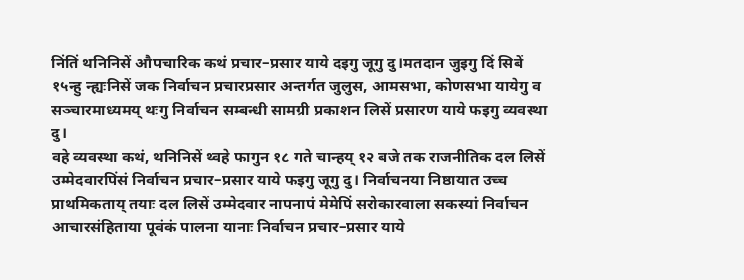निंतिं थनिनिसें औपचारिक कथं प्रचार–प्रसार याये दइगु जूगु दु।मतदान जुइगु दिं सिबें १५न्हु न्ह्यःनिसें जक निर्वाचन प्रचारप्रसार अन्तर्गत जुलुस, आमसभा, कोणसभा यायेगु व सञ्चारमाध्यमय् थःगु निर्वाचन सम्बन्धी सामग्री प्रकाशन लिसें प्रसारण याये फइगु व्यवस्था दु।
वहे व्यवस्था कथं, थनिनिसें थ्वहे फागुन १८ गते चान्हय् १२ बजे तक राजनीतिक दल लिसें उम्मेदवारपिंसं निर्वाचन प्रचार–प्रसार याये फइगु जूगु दु। निर्वाचनया निष्ठायात उच्च प्राथमिकताय् तयाः दल लिसें उम्मेदवार नापनापं मेमेपिं सरोकारवाला सकस्यां निर्वाचन आचारसंहिताया पूवंकं पालना यानाः निर्वाचन प्रचार–प्रसार याये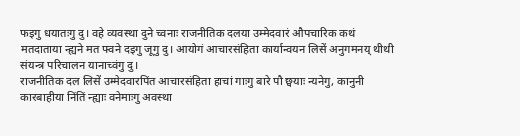फइगु धयातःगु दु। वहे व्यवस्था दुने च्वनाः राजनीतिक दलया उम्मेदवारं औपचारिक कथं मतदाताया न्ह्यने मत फ्वने दइगु जूगु दु। आयोगं आचारसंहिता कार्यान्वयन लिसें अनुगमनय् थीथी संयन्त्र परिचालन यानाच्वंगु दु।
राजनीतिक दल लिसें उम्मेदवारपिंत आचारसंहिता हाचां गाःगु बारे पौ छ्वयाः न्यनेगु, कानुनी कारबाहीया निंतिं न्ह्याः वनेमाःगु अवस्था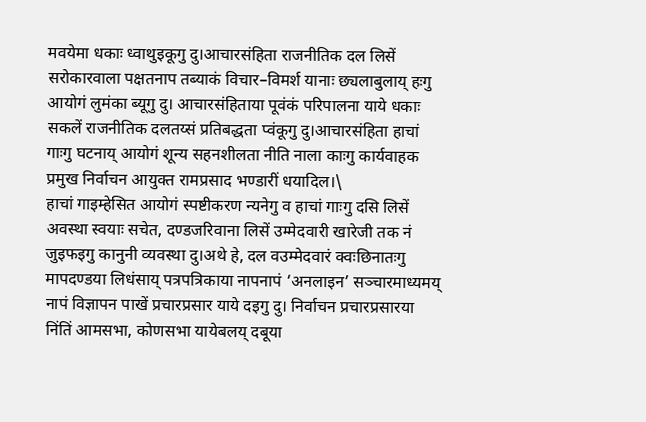मवयेमा धकाः ध्वाथुइकूगु दु।आचारसंहिता राजनीतिक दल लिसें सरोकारवाला पक्षतनाप तब्याकं विचार–विमर्श यानाः छ्यलाबुलाय् हःगु आयोगं लुमंका ब्यूगु दु। आचारसंहिताया पूवंकं परिपालना याये धकाः सकलें राजनीतिक दलतय्सं प्रतिबद्धता प्वंकूगु दु।आचारसंहिता हाचां गाःगु घटनाय् आयोगं शून्य सहनशीलता नीति नाला काःगु कार्यवाहक प्रमुख निर्वाचन आयुक्त रामप्रसाद भण्डारीं धयादिल।\
हाचां गाइम्हेसित आयोगं स्पष्टीकरण न्यनेगु व हाचां गाःगु दसि लिसें अवस्था स्वयाः सचेत, दण्डजरिवाना लिसें उम्मेदवारी खारेजी तक नं जुइफइगु कानुनी व्यवस्था दु।अथे हे, दल वउम्मेदवारं क्वःछिनातःगु मापदण्डया लिधंसाय् पत्रपत्रिकाया नापनापं ‘अनलाइन’ सञ्चारमाध्यमय् नापं विज्ञापन पाखें प्रचारप्रसार याये दइगु दु। निर्वाचन प्रचारप्रसारया निंतिं आमसभा, कोणसभा यायेबलय् दबूया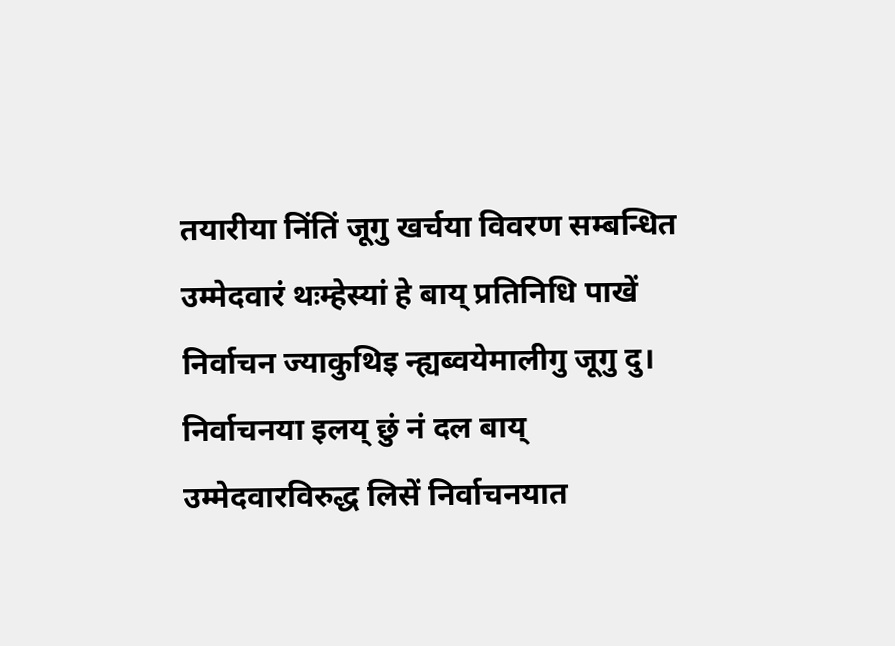तयारीया निंतिं जूगु खर्चया विवरण सम्बन्धित उम्मेदवारं थःम्हेस्यां हे बाय् प्रतिनिधि पाखें निर्वाचन ज्याकुथिइ न्ह्यब्वयेमालीगु जूगु दु।
निर्वाचनया इलय् छुं नं दल बाय् उम्मेदवारविरुद्ध लिसें निर्वाचनयात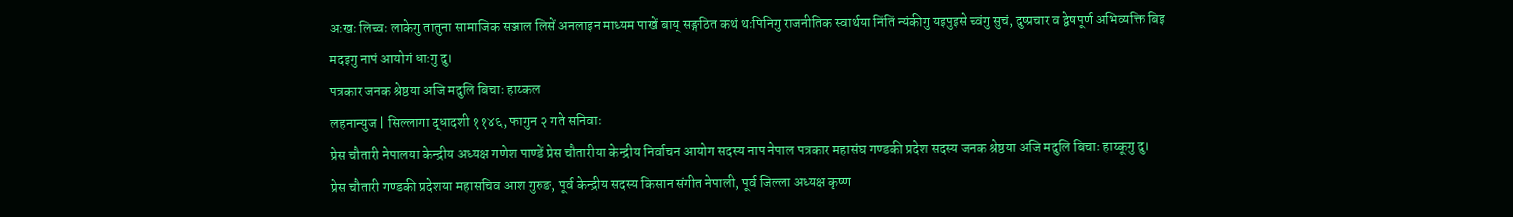अःखः लिच्वः लाकेगु तातुना सामाजिक सञ्जाल लिसें अनलाइन माध्यम पाखें बाय् सङ्गठित कथं थःपिनिगु राजनीतिक स्वार्थया निंतिं न्यंकीगु यइपुइसे च्वंगु सुचं, दुष्प्रचार व द्वेषपूर्ण अभिव्यक्ति बिइ मदइगु नापं आयोगं धाःगु दु।
पत्रकार जनक श्रेष्ठया अजि मदुलि बिचाः हाय्कल
लहनान्युज | सिल्लागा द्धादशी ११४६, फागुन २ गते सनिवाः
प्रेस चौतारी नेपालया केन्द्रीय अध्यक्ष गणेश पाण्डें प्रेस चौतारीया केन्द्रीय निर्वाचन आयोग सदस्य नाप नेपाल पत्रकार महासंघ गण्डकी प्रदेश सदस्य जनक श्रेष्ठया अजि मदुलि बिचाः हाय्कूगु दु।
प्रेस चौतारी गण्डकी प्रदेशया महासचिव आश गुरुङ, पूर्व केन्द्रीय सदस्य किसान संगीत नेपाली, पूर्व जिल्ला अध्यक्ष कृष्ण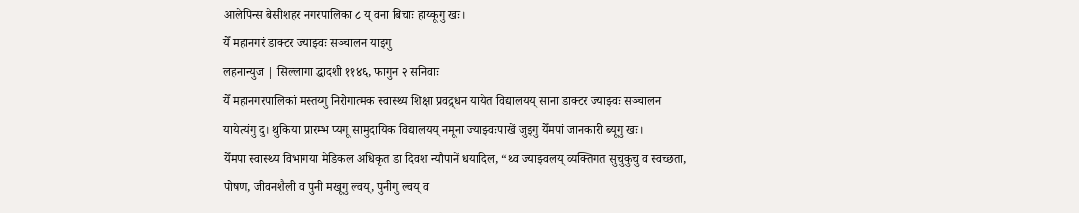आलेपिन्स बेसीशहर नगरपालिका ८ य् वना बिचाः हाय्कूगु खः।
येँ महानगरं डाक्टर ज्याझ्वः सञ्चालन याइगु
लहनान्युज | सिल्लागा द्धादशी ११४६, फागुन २ सनिवाः
येँ महानगरपालिकां मस्तय्गु निरोगात्मक स्वास्थ्य शिक्षा प्रवद्र्धन यायेत विद्यालयय् साना डाक्टर ज्याझ्वः सञ्चालन यायेत्यंगु दु। थुकिया प्रारम्भ प्यगू सामुदायिक विद्यालयय् नमूना ज्याझ्वःपाखें जुइगु येँमपां जानकारी ब्यूगु खः।
येँमपा स्वास्थ्य विभागया मेडिकल अधिकृत डा दिवश न्यौपानें धयादिल, “थ्व ज्याझ्वलय् व्यक्तिगत सुचुकुचु व स्वच्छता, पोषण, जीवनशैली व पुनी मखूगु ल्वय्, पुनीगु ल्वय् व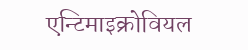एन्टिमाइक्रोवियल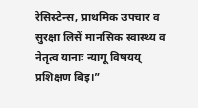रेसिस्टेन्स, प्राथमिक उपचार व सुरक्षा लिसें मानसिक स्वास्थ्य व नेतृत्व यानाः न्यागू विषयय् प्रशिक्षण बिइ।”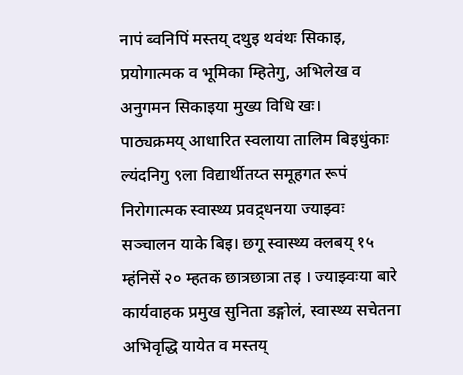नापं ब्वनिपिं मस्तय् दथुइ थवंथः सिकाइ, प्रयोगात्मक व भूमिका म्हितेगु, अभिलेख व अनुगमन सिकाइया मुख्य विधि खः।
पाठ्यक्रमय् आधारित स्वलाया तालिम बिइधुंकाः ल्यंदनिगु ९ला विद्यार्थीतय्त समूहगत रूपं निरोगात्मक स्वास्थ्य प्रवद्र्धनया ज्याझ्वः सञ्चालन याके बिइ। छगू स्वास्थ्य क्लबय् १५ म्हंनिसें २० म्हतक छात्रछात्रा तइ । ज्याझ्वःया बारे कार्यवाहक प्रमुख सुनिता डङ्गोलं, स्वास्थ्य सचेतना अभिवृद्धि यायेत व मस्तय्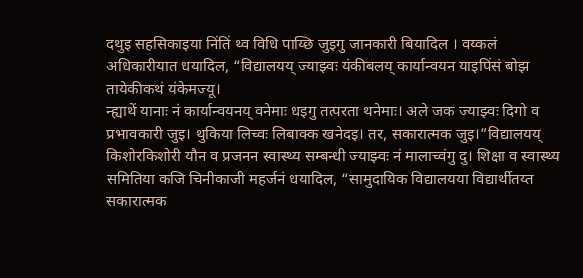दथुइ सहसिकाइया निंतिं थ्व विधि पाय्छि जुइगु जानकारी बियादिल । वय्कलं अधिकारीयात धयादिल, “विद्यालयय् ज्याझ्वः यंकीबलय् कार्यान्वयन याइपिंसं बोझ तायेकीकथं यंकेमज्यू।
न्ह्याथें यानाः नं कार्यान्वयनय् वनेमाः धइगु तत्परता थनेमाः। अले जक ज्याझ्वः दिगो व प्रभावकारी जुइ। थुकिया लिच्वः लिबाक्क खनेदइ। तर, सकारात्मक जुइ।”विद्यालयय् किशोरकिशोरी यौन व प्रजनन स्वास्थ्य सम्बन्धी ज्याझ्वः नं मालाच्वंगु दु। शिक्षा व स्वास्थ्य समितिया कजि चिनीकाजी महर्जनं धयादिल, “सामुदायिक विद्यालयया विद्यार्थीतय्त सकारात्मक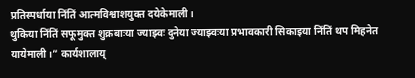प्रतिस्पर्धाया निंतिं आत्मविश्वाशयुक्त दयेकेमाली।
थुकिया निंतिं सफूमुक्त शुक्रबाःया ज्याझ्वः दुनेया ज्याझ्वःया प्रभावकारी सिकाइया निंतिं थप मिहनेत यायेमाली।” कार्यशालाय्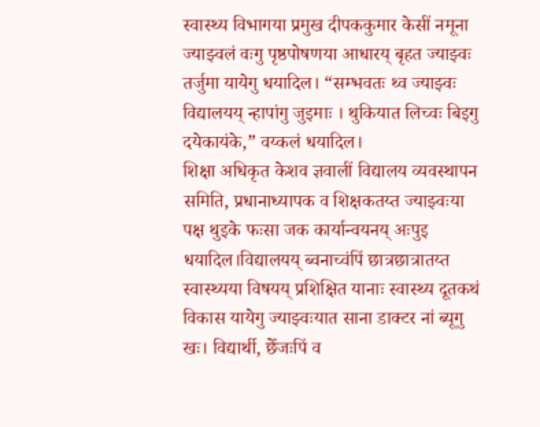स्वास्थ्य विभागया प्रमुख दीपककुमार केसीं नमूना ज्याझ्वलं वःगु पृष्ठपोषणया आधारय् बृहत ज्याझ्वः तर्जुमा यायेगु धयादिल। “सम्भवतः थ्व ज्याझ्वः विद्यालयय् न्हापांगु जुइमाः । थुकियात लिच्वः बिइगु दयेकायंके,” वय्कलं धयादिल।
शिक्षा अधिकृत केशव ज्ञवालीं विद्यालय व्यवस्थापन समिति, प्रधानाध्यापक व शिक्षकतय्त ज्याझ्वःया पक्ष थुइके फःसा जक कार्यान्वयनय् अःपुइ धयादिल।विद्यालयय् ब्वनाच्वंपिं छात्रछात्रातय्त स्वास्थ्यया विषयय् प्रशिक्षित यानाः स्वास्थ्य दूतकथं विकास यायेगु ज्याझ्वःयात साना डाक्टर नां ब्यूगु खः। विद्यार्थी, छेँजःपिं व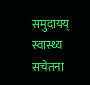समुदायय् स्वास्थ्य सचेतना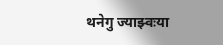थनेगु ज्याझ्वःया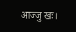आज्जु खः।